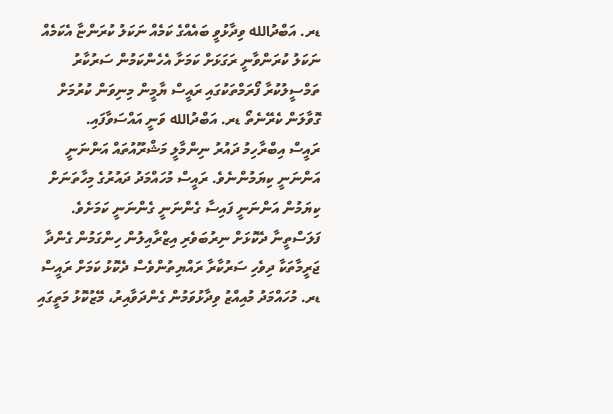ޑރ. އަބްދުالله ވިދާޅުވީ ބައެއްގެ ކަމެއް ނަކަލު ކުރަންޏާ އެކަމެއް ނަކަލު ކުރަންވާނީ ރަގަޅަށް ކަމަށާ އެހެންކަމުން ސަރުކާރު ތަމްސީލުކުރާ ފޯރަމްތަކުގައި ރައީސް ޔާމީން މިނިވަން ކުރުމަށް ގޮވާލަން ކެރޭނެތޯ ޑރ. އަބްދުالله ވަނީ އައްސަވާފައި.
ރައީސް އިބްރާހިމު ދައުރު ނިންމާލީ މަޝްރޫއުތައް އަންނަނީ އަންނަނީ ކިޔަމުންނެވެ. ރައީސް މުހައްމަދު ދައުރުގެ މިހާތަނަށް ކިޔަމުން އަންނަނީ ފައިސާ ގެންނަނީ ގެންނަނީ ކަމަށެވެ.
ފަލަސްތީނާ ދެކޮޅަށް ނިރުބަވެރި އިޒްރާއިލުން ހިންގަމުން ގެންދާ ޖަރީމާތަކާ ދިވެހި ސަރުކާރާ ރައްޔިތުންވެސް ދެކޮޅު ކަމަށް ރައީސް ޑރ. މުހައްމަދު މުއިއްޒު ވިދާޅުވަމުން ގެންދަވާއިރު، މޭޒުކޮޅު މަތީގައި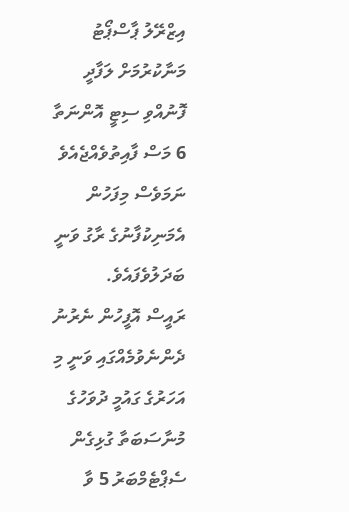އިޒްރޭލު ޕާސްޕޯޓު މަނާކުރުމަށް ލަފާދީ ފޮނުއްވި ސިޓީ އޮންނަތާ 6 މަސް ފާއިތުވެއްޖެއެވެ
ނަމަވެސް މިފަހުން އެމަނިކުފާނުގެ ރާގު ވަނީ ބަދަލުވެފައެވެ.
ރައީސް އޮފީހުން ނެރުނު ދެންނެވުމެއްގައި ވަނީ މި އަހަރުގެ ގައުމީ ދުވަހުގެ މުނާސަބަތާ ގުޅިގެން ސެޕްޓެމްބަރު 5 ވާ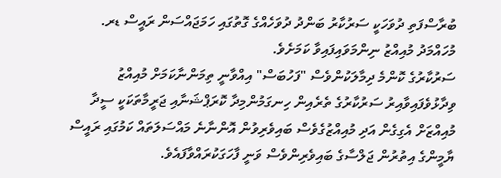ބުރާސްފަތި ދުވަހަކީ ސަރުކާރު ބަންދު ދުވަހެއްގެ ގޮތުގައި ހަމަޖައްސަން ރައީސް ޑރ. މުހައްމަދު މުއިއްޒު ނިންމަވައިފައިވާ ކަމަށެވެ.
ސަރުކާރުގެ ކޮންމެ ދިމާލަކުންވެސް "ފަހުބަސް" އިއްވާނީ ތިމަންނާކަމަށް މުއިއްޒު ވިދާޅުވެފައިވާއިރު ސަރުކާރުގެ ތެރެއިން ހިނގަމުންމިދާ ކޮރަޕްޝަނާއި ޖަރީމާތަކަކީ ސީދާ މުއިއްޒަށް އެގިގެން އަދި މުއިއްޒުގެވެސް ބައިވެރިވުން އޮންނާނެ މައްސަލަތައް ކަމުގައި ރައީސް ޔާމީންގެ އިތުރުން ޖަލްސާގެ ބައިވެރިންވެސް ވަނީ ފާހަގަކުރައްވާފައެވެ.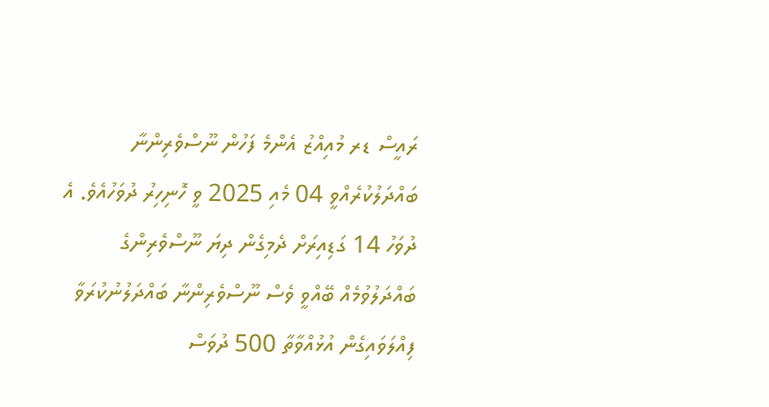ރައީސް ޑރ މުއިއްޒު އެންމެ ފަހުން ނޫސްވެރިންނާ ބައްދަލުކުރެއްވީ 04 މެއި 2025 ވީ ހޮނިހިރު ދުވަހުއެވެ. އެ ދުވަހު 14 ގަޑިއިރަށް ދެމިގެން ދިޔަ ނޫސްވެރިންގެ ބައްދަލުވުމެއް ބޭއްވީ ވެސް ނޫސްވެރިންނާ ބައްދަލުނުކުރަވާ ފިއްލަވައިގެން އުޅުއްވާތާ 500 ދުވަސް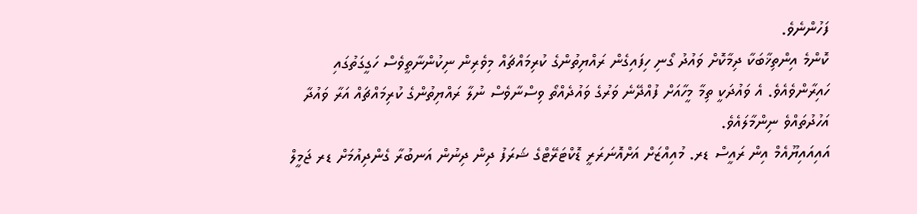ފަހުންނެވެ.
ކޮންމެ އިންތިޚާބަކާ ދިމާކޮށް ވައުދު ގޯނި ހިފައިގެން ރައްޔިތުންގެ ކުރިމައްޗައް މިވެރިން ނިކުންނާތީވެސް ހަގީގަތުގައި ހައިރާންވެއެވެ. އެ ވައުދަކީ ތިމާ މީހާއަށް ފުއްދޭނެ ވަރުގެ ވައުދެއްތޯ ވިސްނާވެސް ނުލާ ރައްޔިތުންގެ ކުރިމައްޗައް އަރާ ވައުދާ އަހުދުތައްވެ ނިންމާލައެވެ.
އައިއައިޔޫއެމް އިން ރައީސް ޑރ. މުއިއްޒަށް އަށްއޮނަރަރީ ޑޮކްޓަރޭޓްގެ ޝަރަފު ދިން ދިނުން އަނބުރާ ގެންދިއުމަށް ޑރ ޖަމީލް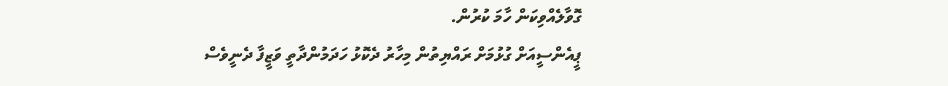ގޮވާލެއްވިކަން ހާމަ ކުރުން.
ޕީއެންސީއަށް ގުޅުމަށް ރައްޔިތުން މިހާރު ދެކޮޅު ހަދަމުންދާތީ ވަޒީފާ ދެނީވެސް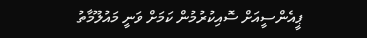ޕީއެންސީއަށް ސޮއިކުރުމުން ކަމަށް ވަނީ މައުލޫމާތު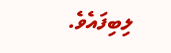ލިބިފައެވެ.